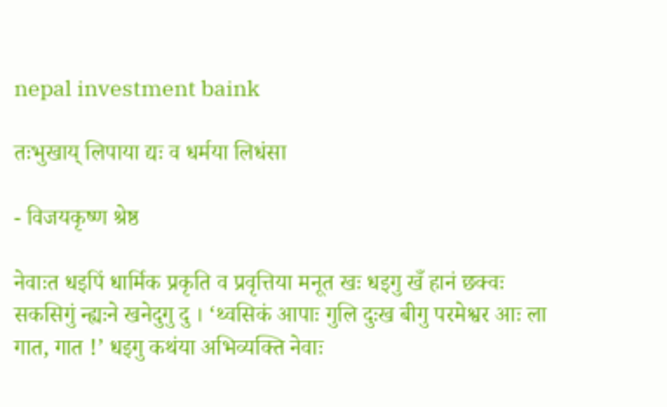nepal investment baink

तःभुखाय् लिपाया द्यः व धर्मया लिधंसा

- विजयकृष्ण श्रेष्ठ

नेवाःत धइपिं धार्मिक प्रकृति व प्रवृत्तिया मनूत खः धइगु खँ हानं छक्वः सकसिगुं न्ह्यःने खनेदुगु दु । ‘थ्वसिकं आपाः गुलि दुःख बीगु परमेश्वर आः ला गात, गात !’ धइगु कथंया अभिव्यक्ति नेवाः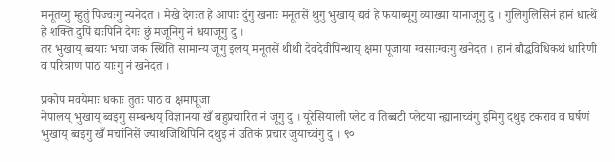मनूतय्गु म्हुतुं पिज्वःगु न्यनेदत । मेखे देगःत हे आपाः दुंगु खनाः मनूतसें थुगु भुखाय् द्यवं हे फयाब्यूगु व्याख्या यानाजूगु दु । गुलिगुलिसिनं हानं धात्थें हे शक्ति दुपिं द्यःपिनि देगः छुं मजूनिगु नं धयाजूगु दु ।
तर भुखाय् ब्वयाः भचा जक स्थिति सामान्य जूगु इलय् मनूतसें थीथी देवदेवीपिन्थाय् क्षमा पूजाया ग्वसाःग्वःगु खनेदत । हानं बौद्धविधिकथं धारिणी व परित्राण पाठ याःगु नं खनेदत ।

प्रकोप मवयेमाः धकाः तुतः पाठ व क्षमापूजा
नेपालय् भुखाय् ब्वइगु सम्बन्धय् विज्ञानया खँ बहुप्रचारित नं जूगु दु । यूरेसियाली प्लेट व तिब्बटी प्लेटया न्ह्यानाच्वंगु इमिगु दथुइ टकराव व घर्षणं भुखाय् ब्वइगु खँ मचांनिसें ज्याथजिथिपिनि दथुइ नं उतिकं प्रचार जुयाच्वंगु दु । ९०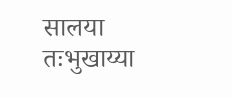सालया तःभुखाय्या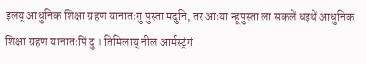इलय् आधुनिक शिक्षा ग्रहण यानातःगु पुस्ता मदुनि, तर आःया न्हूपुस्ता ला सकलें धइथें आधुनिक शिक्षा ग्रहण यानातःपिं दु । तिमिलाय् नील आर्मस्ट्रंगं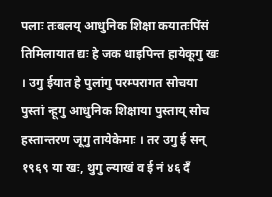पलाः तःबलय् आधुनिक शिक्षा कयातःपिंसं तिमिलायात द्यः हे जक धाइपिन्त हायेकूगु खः । उगु ईयात हे पुलांगु परम्परागत सोचया पुस्तां न्हूगु आधुनिक शिक्षाया पुस्ताय् सोच हस्तान्तरण जूगु तायेकेमाः । तर उगु ई सन् १९६९ या खः, थुगु ल्याखं व ई नं ४६ दँ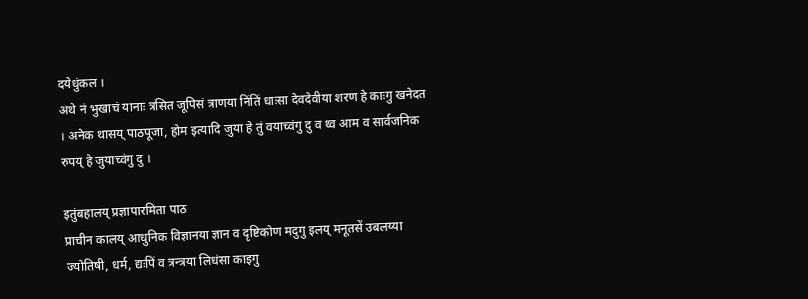दयेधुंकल ।
अथे नं भुखाचं यानाः त्रसित जूपिसं त्राणया निंतिं धाःसा देवदेवीया शरण हे काःगु खनेदत । अनेक थासय् पाठपूजा, होम इत्यादि जुया हे तुं वयाच्वंगु दु व थ्व आम व सार्वजनिक रुपय् हे जुयाच्वंगु दु ।

इतुंबहालय् प्रज्ञापारमिता पाठ
प्राचीन कालय् आधुनिक विज्ञानया ज्ञान व दृष्टिकोण मदुगु इलय् मनूतसें उबलय्या ज्योतिषी, धर्म, द्यःपिं व त्रन्त्रया लिधंसा काइगु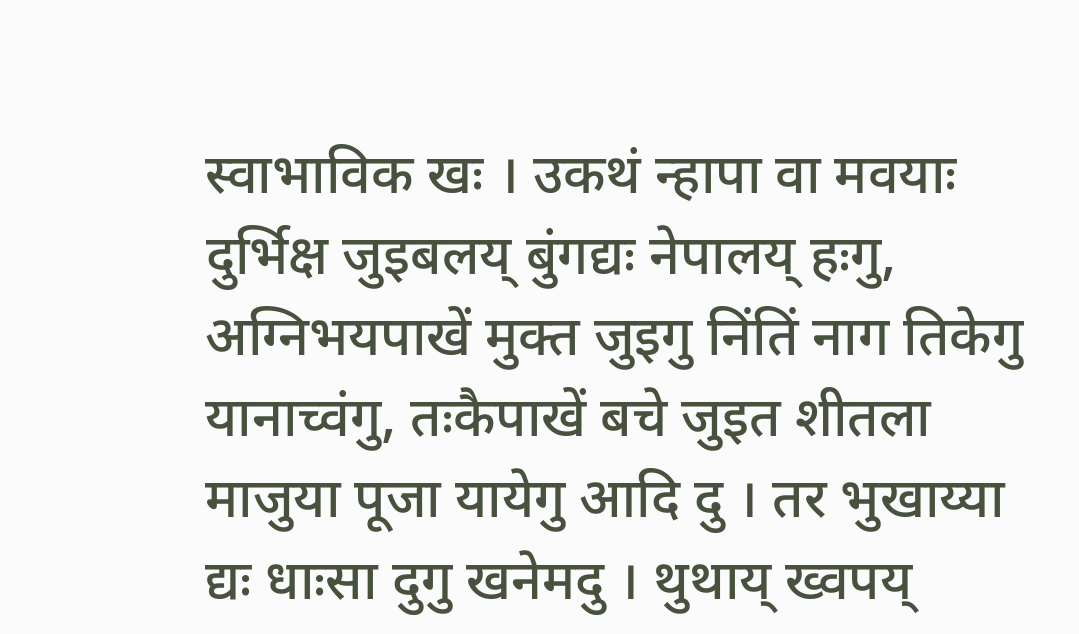स्वाभाविक खः । उकथं न्हापा वा मवयाः दुर्भिक्ष जुइबलय् बुंगद्यः नेपालय् हःगु, अग्निभयपाखें मुक्त जुइगु निंतिं नाग तिकेगु यानाच्वंगु, तःकैपाखें बचे जुइत शीतला माजुया पूजा यायेगु आदि दु । तर भुखाय्या द्यः धाःसा दुगु खनेमदु । थुथाय् ख्वपय्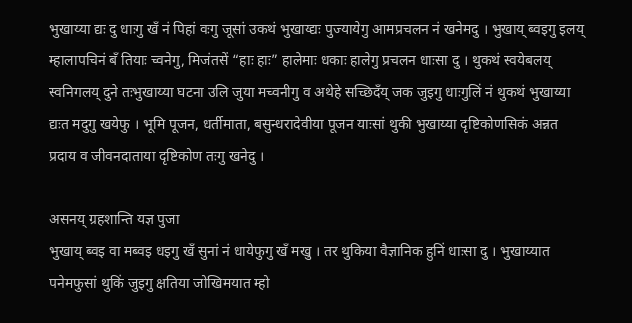भुखाय्या द्यः दु धाःगु खँ नं पिहां वःगु जूसां उकथं भुखाय्द्यः पुज्यायेगु आमप्रचलन नं खनेमदु । भुखाय् ब्वइगु इलय् म्हालापचिनं बँ तियाः च्वनेगु, मिजंतसें “हाः हाः” हालेमाः धकाः हालेगु प्रचलन धाःसा दु । थुकथं स्वयेबलय् स्वनिगलय् दुने तःभुखाय्या घटना उलि जुया मच्वनीगु व अथेहे सच्छिदँय् जक जुइगु धाःगुलिं नं थुकथं भुखाय्या द्यःत मदुगु खयेफु । भूमि पूजन, धर्तीमाता, बसुन्धरादेवीया पूजन याःसां थुकी भुखाय्या दृष्टिकोणसिकं अन्नत प्रदाय व जीवनदाताया दृष्टिकोण तःगु खनेदु ।

असनय् ग्रहशान्ति यज्ञ पुजा
भुखाय् ब्वइ वा मब्वइ धइगु खँ सुनां नं धायेफुगु खँ मखु । तर थुकिया वैज्ञानिक हुनिं धाःसा दु । भुखाय्यात पनेमफुसां थुकिं जुइगु क्षतिया जोखिमयात म्हो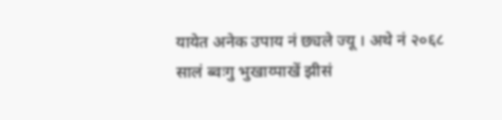यायेत अनेक उपाय नं छ्यले ज्यू । अथे नं २०६८ सालं ब्वःगु भुखाय्पाखें झीसं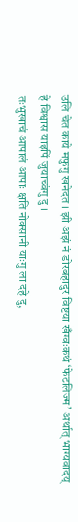उलि चेत काये मफुगु खनेदत । झी अझं नं डोरबहादुर विष्टया खँग्वःकथं ‘फेटलिज्म’ अर्थात् भाग्यवादय् हे विश्वास याइपिं जुयाच्वंगु दु ।
तःभुखाचं आपालं आपाः क्षति नोक्सानी याःगु ला दहे दु,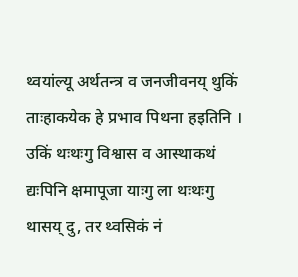थ्वयांल्यू अर्थतन्त्र व जनजीवनय् थुकिं ताःहाकयेक हे प्रभाव पिथना हइतिनि । उकिं थःथःगु विश्वास व आस्थाकथं द्यःपिनि क्षमापूजा याःगु ला थःथःगु थासय् दु, तर थ्वसिकं नं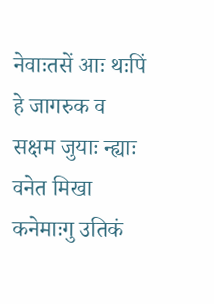नेवाःतसें आः थःपिं हे जागरुक व सक्षम जुयाः न्ह्याः वनेत मिखा कनेमाःगु उतिकं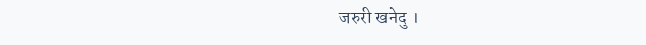जरुरी खनेदु ।